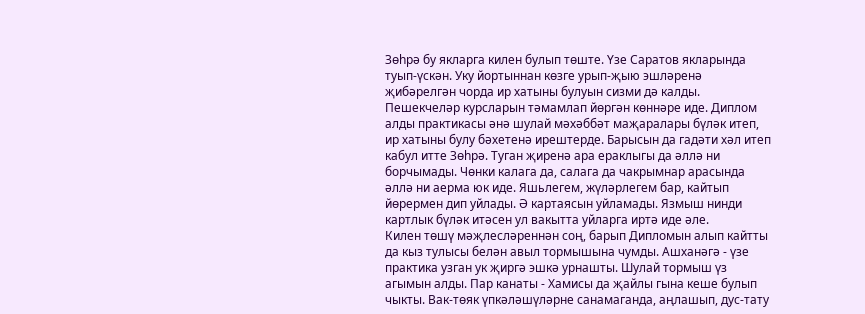Зөһрә бу якларга килен булып төште. Үзе Саратов якларында туып-үскән. Уку йортыннан көзге урып-җыю эшләренә җибәрелгән чорда ир хатыны булуын сизми дә калды. Пешекчеләр курсларын тәмамлап йөргән көннәре иде. Диплом алды практикасы әнә шулай мәхәббәт маҗаралары бүләк итеп, ир хатыны булу бәхетенә ирештерде. Барысын да гадәти хәл итеп кабул итте Зөһрә. Туган җиренә ара ераклыгы да әллә ни борчымады. Чөнки калага да, салага да чакрымнар арасында әллә ни аерма юк иде. Яшьлегем, жүләрлегем бар, кайтып йөрермен дип уйлады. Ә картаясын уйламады. Язмыш нинди картлык бүләк итәсен ул вакытта уйларга иртә иде әле.
Килен төшү мәҗлесләреннән соң, барып Дипломын алып кайтты да кыз тулысы белән авыл тормышына чумды. Ашханәгә - үзе практика узган ук җиргә эшкә урнашты. Шулай тормыш үз агымын алды. Пар канаты - Хамисы да җайлы гына кеше булып чыкты. Вак-төяк үпкәләшүләрне санамаганда, аңлашып, дус-тату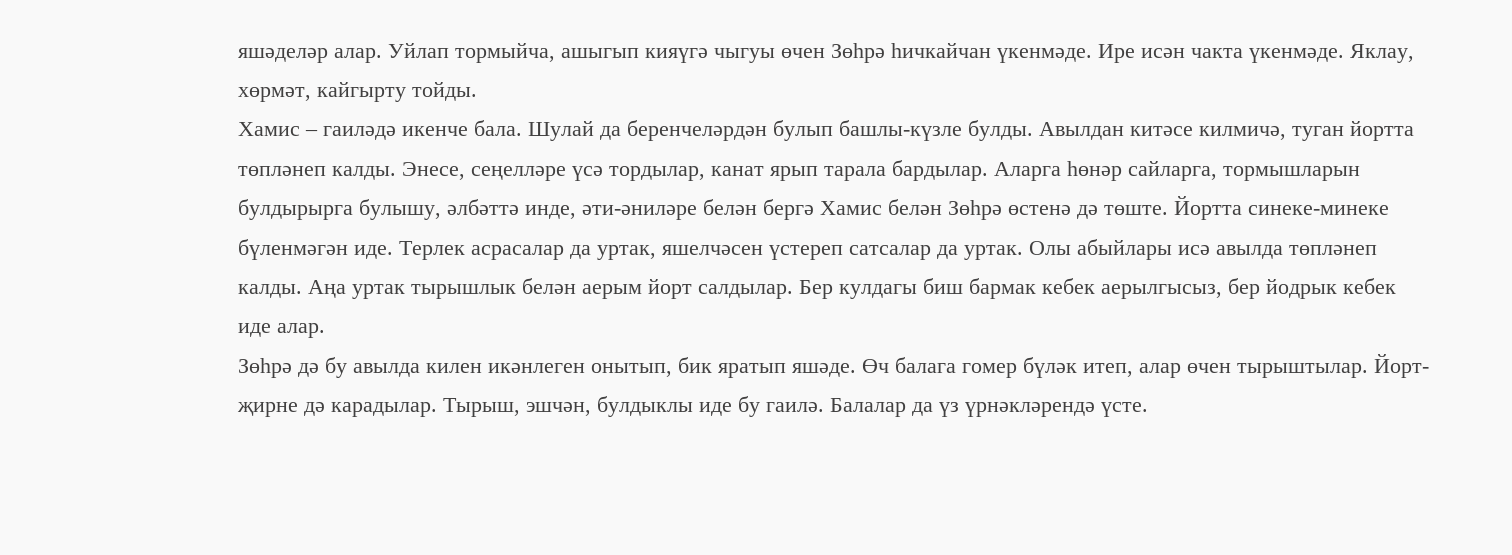яшәделәр алар. Уйлап тормыйча, ашыгып кияүгә чыгуы өчен Зөһрә һичкайчан үкенмәде. Ире исән чакта үкенмәде. Яклау, хөрмәт, кайгырту тойды.
Хамис – гаиләдә икенче бала. Шулай да беренчеләрдән булып башлы-күзле булды. Авылдан китәсе килмичә, туган йортта төпләнеп калды. Энесе, сеңелләре үсә тордылар, канат ярып тарала бардылар. Аларга һөнәр сайларга, тормышларын булдырырга булышу, әлбәттә инде, әти-әниләре белән бергә Хамис белән Зөһрә өстенә дә төште. Йортта синеке-минеке бүленмәгән иде. Терлек асрасалар да уртак, яшелчәсен үстереп сатсалар да уртак. Олы абыйлары исә авылда төпләнеп калды. Аңа уртак тырышлык белән аерым йорт салдылар. Бер кулдагы биш бармак кебек аерылгысыз, бер йодрык кебек иде алар.
Зөһрә дә бу авылда килен икәнлеген онытып, бик яратып яшәде. Өч балага гомер бүләк итеп, алар өчен тырыштылар. Йорт-җирне дә карадылар. Тырыш, эшчән, булдыклы иде бу гаилә. Балалар да үз үрнәкләрендә үсте.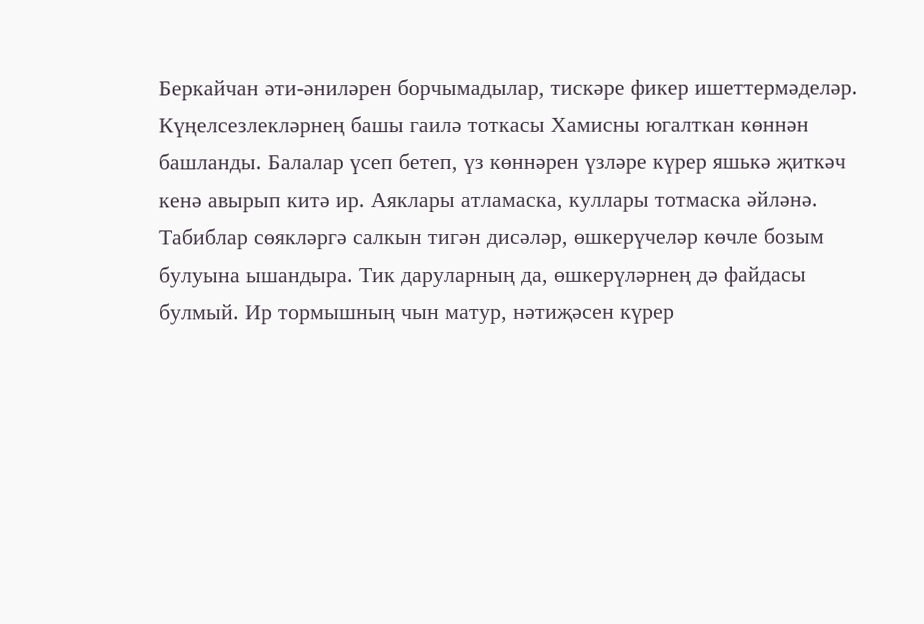Беркайчан әти-әниләрен борчымадылар, тискәре фикер ишеттермәделәр.
Күңелсезлекләрнең башы гаилә тоткасы Хамисны югалткан көннән башланды. Балалар үсеп бетеп, үз көннәрен үзләре күрер яшькә җиткәч кенә авырып китә ир. Аяклары атламаска, куллары тотмаска әйләнә. Табиблар сөякләргә салкын тигән дисәләр, өшкерүчеләр көчле бозым булуына ышандыра. Тик даруларның да, өшкерүләрнең дә файдасы булмый. Ир тормышның чын матур, нәтиҗәсен күрер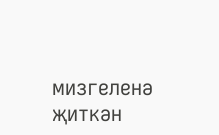мизгеленә җиткән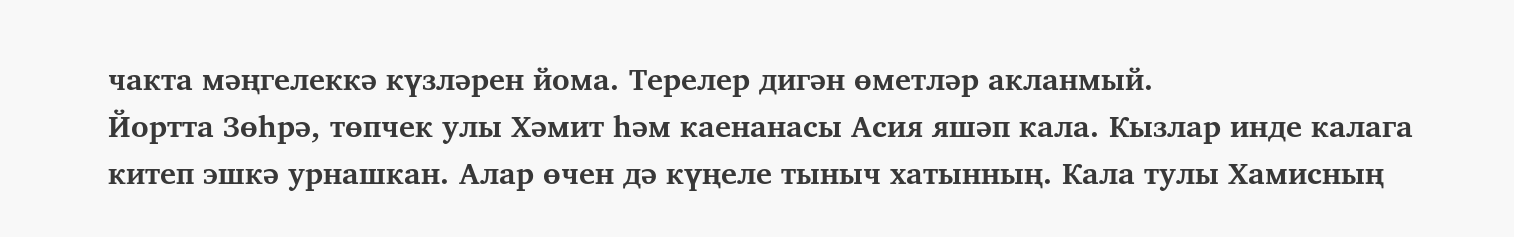чакта мәңгелеккә күзләрен йома. Терелер дигән өметләр акланмый.
Йортта Зөһрә, төпчек улы Хәмит һәм каенанасы Асия яшәп кала. Кызлар инде калага китеп эшкә урнашкан. Алар өчен дә күңеле тыныч хатынның. Кала тулы Хамисның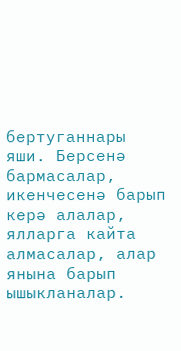бертуганнары яши. Берсенә бармасалар, икенчесенә барып керә алалар, ялларга кайта алмасалар, алар янына барып ышыкланалар.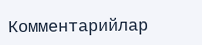Комментарийлар